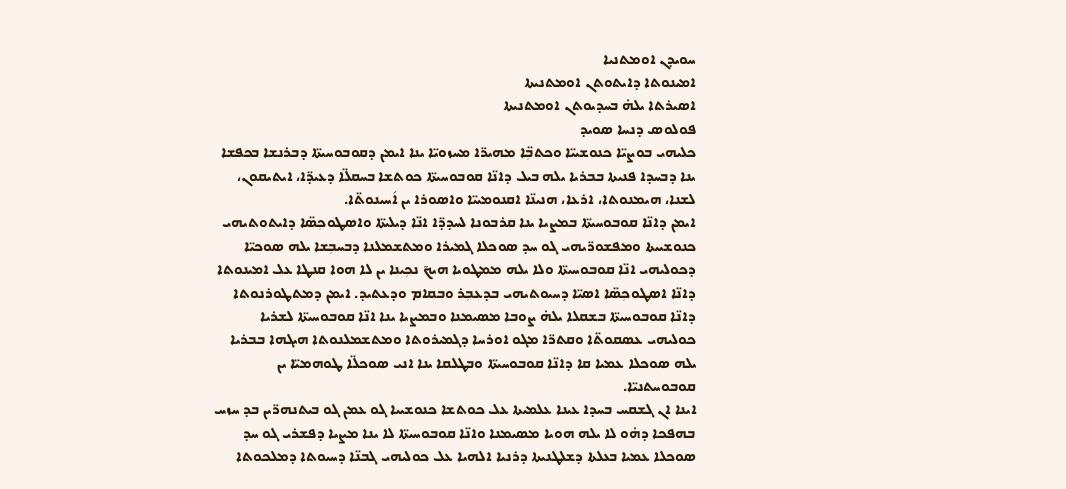ܚܘܝܕܢ ܐܘܡܬܢܝܐ
ܐܡܝܢܘܬܐ ܕܐܝܬܘܬܢ ܐܘܡܬܢܝܬܐ
ܐܣܝܪܬܐ ܝܠܗ̇ ܒܚܕܝܘܬܢ ܐܘܡܬܢܝܬܐ
ܦܘܠܘܣ ܕܢܚܐ ܣܘܝܕ
ܟܠܝܗܝ ܒܘܨܝ̈ܐ ܟܢܘܫܝܝ̈ܐ ܘܟܬܒܼ̈ܐ ܡܗܝܪ̈ܐ ܡܚܙܘܝ̈ܐ ܝܢܐ ܐܝܡܢ ܕܩܘܒܘܚܝܬ̈ܐ ܕܒܪܢܫܐ ܒܟܦܫܐ ܝܢܐ ܕܒܚܕܐ ܦܢܝܬܐ ܒܒܪܝܐ ܝܠܗ ܒܝܠ ܕܐܢ̈ܐ ܩܘܒܘܚܝܬ̈ܐ ܟܘܬܫܐ ܒܚܩܠ̈ܐ ܕܥܝܕ̈ܐ، ܐܝܬܝܩܘܢ، ܠܫܢܐ، ܗܝܡܢܘܬܐ، ܐܪܥܐ، ܗܢܝܢ̈ܐ ܐܩܢܘܡܝܝ̈ܐ ܘܐܣܘܪܐ ܝܢ ܐ݇ܚܝܢܘܬ̈ܐ.
ܐܝܡܢ ܕܐܢ̈ܐ ܩܘܒܘܚܝܬ̈ܐ ܒܡܨܝܐ ܝܢܐ ܩܪܒܘܢܐ ܠܚܕܕ̈ܐ ܐܢ̈ܐ ܕܝܠܝܬ̈ܐ ܘܐܣܛܘܟܼܣ̈ܐ ܕܐܝܬܘܬܝܗܝ ܟܢܘܫܝܝܬܐ ܘܡܦܫܘܪ̈ܝܗܝ ܓܘ ܚܕ ܣܘܟܠܐ ܓܡܝܪܐ ܘܡܬܫܡܠܢܐ ܕܒܚܒܼܫܐ ܝܠܗ ܣܘܟܝ̈ܐ ܕܟܘܠܝܗܝ ܐܢ̈ܐ ܩܘܒܘܚܝܬ̈ܐ ܘܠܐ ܝܠܗ ܡܡܛܘܝܐ ܗܝܟ̃ ܢܟܼܝܢܐ ܝܢ ܠܐ ܗܘܐ ܩܢܛܐ ܥܠ ܐܡܝܢܘܬܐ ܕܐܢ̈ܐ ܐܣܛܘܟܼܣ̈ܐ ܐܣܝ̈ܐ ܕܚܝܘܬܝܗܝ ܒܕܥܒܼܪ ܘܒܩܐܡ ܘܕܥܬܝܕ. ܐܝܡܢ ܕܡܬܛܘܪܢܘܬܐ ܕܐܢ̈ܐ ܩܘܒܘܚܝܬ̈ܐ ܒܫܩܠܐ ܝܠܗ̇ ܨܘܒܐ ܡܣܝܡܢܐ ܘܒܡܨܝܐ ܝܢܐ ܐܢ̈ܐ ܩܘܒܘܚܝܬ̈ܐ ܠܫܪܝܐ ܟܘܠܝܗܝ ܥܣܩܘܬ̈ܐ ܘܩܬܪ̈ܐ ܡܓܘ ܐܘܪܚܐ ܕܓܡܝܪܘܬܐ ܘܡܬܫܡܠܢܘܬܐ ܗܝܓܗܐ ܒܒܪܝܐ ܝܠܗ ܣܘܟܠܐ ܥܡܝܐ ܩܐ ܕܐܢ̈ܐ ܩܘܒܘܚܝܬ̈ܐ ܘܒܛܠܩܐ ܝܢܐ ܐܢܝ ܣܘܟܠ̈ܐ ܛܘܗܡܝ̈ܐ ܝܢ ܩܘܒܘܚܬܢܝ̈ܐ.
ܐܝܢܐ ܐܢ ܓܫܩܚ ܒܚܕܐ ܥܝܢܐ ܥܠܡܝܬܐ ܥܠ ܟܘܬܫܐ ܟܢܘܫܝܝܐ ܓܘ ܥܡܢ ܓܘ ܒܝܬܢܗܪ̈ܝܢ ܒܕ ܚܙܚ ܒܗܦܟܐ ܕܗ̇ܘ ܠܐ ܝܠܗ ܗܘܝܐ ܡܣܝܡܢܐ ܘܐܢ̈ܐ ܩܘܒܘܚܝܬ̈ܐ ܠܐ ܝܢܐ ܡܨܝܐ ܕܦܫܪܝ ܓܘ ܚܕ ܣܘܟܠܐ ܥܡܝܐ ܒܥܠܬܐ ܕܫܠܛܢܝܬܐ ܕܪܢܝܐ ܐܠܗܝܐ ܥܠ ܟܘܠܝܗܝ ܓܒܢ̈ܐ ܕܚܝܘܬܐ ܕܡܠܟܘܬܐ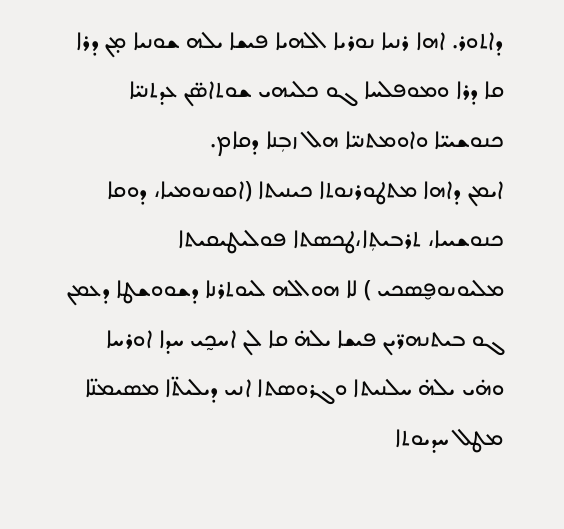ܕܐܬܘܪ. ܐܗܐ ܪܢܝܐ ܢܘܪܝܐ ܐܠܗܝܐ ܦܝܫܐ ܝܠܗ ܫܘܢܝܐ ܡ̣ܢ ܕܪܐ ܩܐ ܕܪܐ ܘܡܘܦܠܚܐ ܓܘ ܟܠܝܗܝ ܫܘܬܐܣ̈ܢ ܥܕܬܢܝ̈ܐ ܟܢܘܫܝܝ̈ܐ ܘܐܘܡܬܢܝ̈ܐ ܗܠ ܙܒܼܢܐ ܕܩܐܡ.
ܐܝܡܢ ܕܐܗܐ ܡܬܛܘܪܢܘܬܐ ܟܝܢܝܬܐ (ܐܩܘܢܘܡܝܐ، ܕܘܩܐ ܟܢܘܫܝܝܐ، ܬܪܒܝܬܼܐ،ܛܟܣܬܐ ܦܘܠܝܛܝܩܝܬܐ ܡܠܝܘܢܘܦ̮ܣܟܝ ) ܠܐ ܗܘܐܠܗ ܠܝܘܬܪܢܐ ܕܫܘܘܫܛܐ ܕܥܡܢ ܓܘ ܒܝܬܢܗܪ̈ܝܢ ܦܝܫܐ ܝܠܗ̇ ܩܐ ܠܢ ܐܚܟ̰ܝ ܚܕܐ ܐܘܪܚܐ ܘܗ̇ܝ ܝܠܗ̇ ܚܠܢܝܬܐ ܘܓܪܘܣܬܐ ܐܢܝ ܕܝܠܝܬ̈ܐ ܡܣܝܡܢ̈ܐ ܡܛܠ ܚܕܝܘܬܐ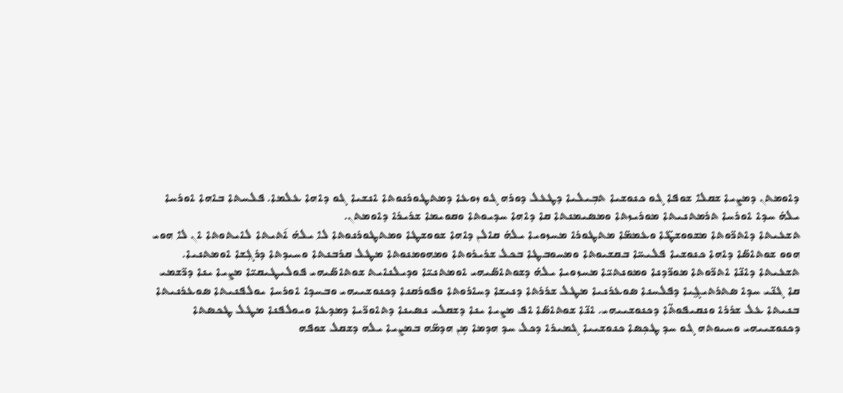ܕܐܘܡܬܢ ܕܡܨܝܐ ܫܩܠܐ ܫܘܦܐ ܓܘ ܟܢܘܫܝܐ ܬܒܼܝܠܝܐ ܕܛܥܠ ܕܘܪܗ ܓܘ ܙܘܥܐ ܕܡܬܛܘܪܢܘܬܐ ܐܢܫܝܐ ܓܘ ܕܐܗܐ ܥܠܡܐ. ܦܠܚܬܐ ܒܐܗܐ ܐܘܪܚܐ ܝܠܗ̇ ܚܕܐ ܐܘܪܚܐ ܬܪܡܬܢܝܬܐ ܡܘܪܝܙܬܐ ܘܡܣܝܡܢܬܐ ܩܐ ܕܐܗܐ ܚܕܝܘܬܐ ܘܩܘܝܡܐ ܫܪܝܪܐ ܕܐܘܡܬܢ.
ܬܫܥܝܬܐ ܕܐܬܪ̈ܘܬܐ ܡܫܘܘܫܛ̈ܐ ܘܥܡܡ̈ܐ ܡܬܛܘܪܐ ܡܚܙܘܝܐ ܝܠܗ̇ ܩܐܠܢ ܕܐܗܐ ܫܘܘܫܛܐ ܘܡܬܛܘܪܢܘܬܐ ܠܐ ܝܠܗ̇ ܐ݇ܬܝܬܐ ܠܐܝܬܘܬܐ ܐܢ ܠܐ ܗܘܝ ܗܘܘ ܫܘܬܐܣ̈ܐ ܕܐܗܐ ܟܢܘܫܝܐ ܦܠܝܚ̈ܐ ܒܩܫܝܘܬܐ ܘܡܚܘܒܛܐ ܒܟܠ ܫܪܝܪܘܬܐ ܘܡܗܘܡܢܘܬܐ ܡܛܠ ܩܪܒܢܬܐ ܘܚܝܕܬܐ ܕܪܓܼܫܐ ܐܘܡܬܢܝܐ. ܬܫܥܝܬܐ ܕܐܢ̈ܐ ܐܬܪ̈ܘܬܐ ܡܘܪ̈ܕܢܐ ܘܡܘܢܬܝ̈ܐ ܡܚܙܘܝܐ ܝܠܗ̇ ܕܫܘܬܐܣ̈ܝܗܝ ܐܘܡܬܢܝ̈ܐ ܘܕܝܠܢܐܝܬ ܫܘܬܐܣ̈ܝܗܝ ܦܘܠܝܛܝܩܝ̈ܐ ܡܨܝܐ ܝܢܐ ܕܪ̈ܫܡܝ ܩܐ ܓܢ̈ܝ ܚܕܐ ܣܬܪܬܝܓ̰ܝܐ ܕܦܠܚܢܐ ܣܘܥܪܢܝܐ ܡܛܠ ܫܪܪܬܐ ܕܢܝܫܐ ܕܚܐܪܘܬܐ ܘܦܘܪܩܢܐ ܕܟܢܘܫܝܝܗܝ ܘܒܚܕܐ ܐܘܪܚܐ ܝܘܠܦܢܝܬܐ ܣܘܥܪܢܝܬܐ ܒܢܝܬܐ ܥܠ ܫܪܪܐ ܘܢܩܝܦܘܬ̈ܐ ܕܟܢܘܫܝܝܗܝ. ܐܢ̈ܐ ܫܘܬܐܣ̈ܐ ܐܦ ܡܨܝܐ ܝܢܐ ܕܫܩܠܝ ܢܣܝܢܐ ܕܬܐܘܪ̈ܝܐ ܕܡܕܥܐ ܘܝܘܠܦܢܐ ܡܛܠ ܛܟܣܬܐ ܕܟܢܘܫܝܝܗܝ ܘܚܝܘܬܗ ܓܘ ܚܕ ܛܟܼܣܐ ܟܢܘܫܝܝܐ ܓܡܝܪܐ ܕܟܠ ܚܕ ܗܕܡܐ ܡ̣ܢ ܗܕܡ̈ܗ ܒܡܨܝܐ ܝܠܗ ܕܫܩܠ ܫܘܦܗ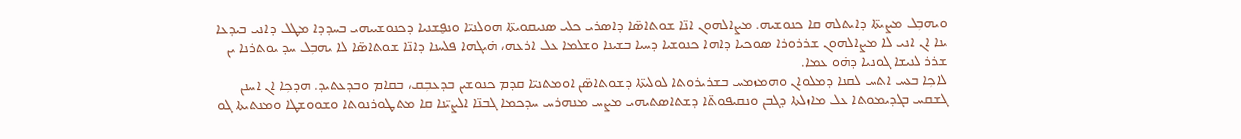ܘܝܗܒܼܠ ܡܨܝܬ̈ܐ ܕܐܝܬܠܗ ܩܐ ܟܢܘܫܝܗ. ܡܨܐܠܗܘܢ ܐܢ̈ܐ ܫܘܬܐܣ̈ܐ ܕܐܣܪܝ ܟܠܝ ܣܢܝܩܘܝܬ̈ܐ ܗܘܠܢܝ̈ܐ ܘܢܦ̮ܫܢܝܐ ܕܟܢܘܫܝܝܗܝ ܒܚܕܕܐ ܡܛܠ ܕܐܢܝ ܒܝܕܥܐ ܝܢܐ ܐܢ ܐܢܝ ܠܐ ܡܨܐܠܗܘܢ ܫܪܪܘܪܐ ܣܘܟܝܐ ܕܐܗܐ ܟܢܘܫܝܐ ܕܚܝܐ ܒܫܝܢܐ ܘܫܠܡܐ ܥܠ ܐܪܥܗ، ܗ̇ܝܓܗܐ ܦܠܚܢܐ ܕܐܢ̈ܐ ܫܘܬܐܣ̈ܐ ܠܐ ܝܗܒܼܠ ܚܕ ܝܘܬܪܢܐ ܝܢ ܫܪܪ ܠܢܝܫܐ ܓܘܢܝܐ ܕܗ̇ܘ ܥܡܐ.
ܠܐܟܼܐ ܒܥܚ ܐܬܚ ܠܩܢܐ ܕܡܠܘܐܢ ܘܗܡܙܡܚ ܒܫܪܝܪܘܬܐ ܠܘܠܝܬ̈ܐ ܕܫܘܬܐܣ̈ܢ ܐܘܡܬܢܝ̈ܐ ܩܕܡ ܟܢܘܫܝܢ ܒܕܥܒܼܩ، ܒܩܐܡ ܘܒܕܥܬܝܕ. ܗܕܟܼܐ ܐܢ ܐܚܢܢ ܓܫܩܚ ܒܓܕܝܡܘܬܐ ܥܠ ܡܐܙܠܬܐ ܕܓܒܢ ܘܢܩܝܦܘܬ̈ܐ ܕܫܬܐܣܬܝܗܝ ܡܨܚ ܡܢܗܪܚ ܚܕܟܡܐ ܓܒܢ̈ܐ ܐܠܨܝ̈ܢܐ ܩܐ ܡܬܛܘܪܢܘܬܐ ܘܫܘܘܫܛܐ ܘܡܢܬܝܬܐ ܓܘ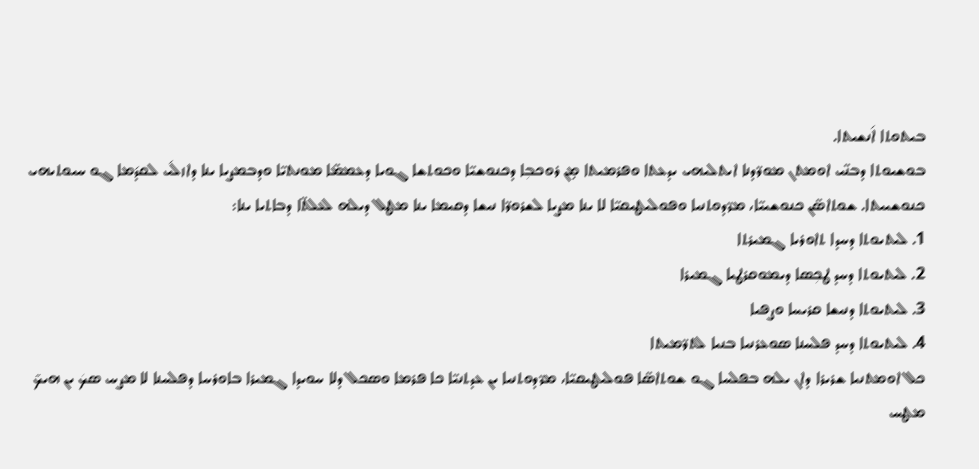ܒܝܬܘܬܐ ܐ݇ܢܫܝܬܐ.
ܒܘܫܝܘܬܐ ܕܒܢ̈ܝ ܐܘܡܬܢ ܡܘܪ̈ܕܢܐ ܐܝܬܠܝܗܝ ܝܕܥܬܐ ܘܦܪܡܝܬܐ ܡ̣ܢ ܪܘܟܒܼܐ ܕܟܢܘܫܝ̈ܐ ܘܟܘܬܫܐ ܓܘܝܐ ܕܥܡܡ̈ܐ ܡܘܢܬܝ̈ܐ ܘܕܒܡܨܝܐ ܝܢܐ ܕܐܙܠ݇ܝ ܠܩܕ݇ܡܐ ܓܘ ܚܝܘܬܝܗܝ ܟܢܘܫܝܝܬܐ. ܫܘܬܐܣ̈ܢ ܟܢܘܫܝܝ̈ܐ، ܡܪ̈ܕܘܬܢܝܐ ܘܦܘܠܝܛܝܩܝ̈ܐ ܠܐ ܝܢܐ ܡܨܝܐ ܠܫܪܘܪ̈ܐ ܢܝܫܐ ܕܩܝܡܐ ܝܢܐ ܡܛܠ ܕܝܠܗ ܠܥܠܬ̈ܐ ܕܒܐܬܝܐ ܝܢܐ:
1. ܠܝܬܝܘܬܐ ܕܚܕܐ ܬܐܘܪܝܐ ܓܡܝܪܬܐ
2. ܠܝܬܝܘܬܐ ܕܚܕ ܛܟܼܣܐ ܕܝܡܘܩܪܛܝܐ ܓܡܝܪܐ
3. ܠܝܬܝܘܬܐ ܕܢܝܫܐ ܩܪܝܚܐ ܘܨܦܝܐ
4. ܠܝܬܝܘܬܐ ܕܚܕ ܦܠܚܢܐ ܣܘܥܪܢܝܐ ܒܢܝܐ ܠܬܪ̈ܡܝܬܐ
ܟܠ ܐܘܡܬܢܝܐ ܫܪܝܪܐ ܕܐܢ ܝܠܗ ܒܦܠܚܐ ܓܘ ܫܘܬܐܣ̈ܐ ܦܘܠܝܛܝܩܝ̈ܐ، ܡܪ̈ܕܘܬܢܝܐ ܝܢ ܥܕܬܢܝ̈ܐ ܟܐ ܦܪܡܐ ܘܣܟܠ ܕܠܐ ܚܘܝܕܐ ܓܡܝܪܐ ܒܐܘܪܚܐ ܕܦܠܚܢܐ ܠܐ ܡܨܚ ܣܟܿ ܝܢ ܗܝܟ̃ ܡܛܚ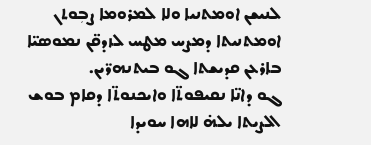ܠܢܝܫܢ ܐܘܡܬܢܝܐ ܘܠܐ ܠܡܪܘܡܐ ܨܒܼܘܬܢ ܐܘܡܬܢܝܬܐ ܕܡܨܚ ܡܛܚ ܠܙܕܩ̈ܢ ܢܡܘܣܝ̈ܐ ܒܐܪܥܢ ܩܕܝܫܬܐ ܓܘ ܒܝܬܢܗܪ̈ܝܢ.
ܓܘ ܕܐܢ̈ܐ ܢܩܝܦܘܬ̈ܐ ܘܐܝܟܢܘܬ̈ܐ ܕܩܐܡ ܒܘܫ ܐܠܨܝܬܐ ܝܠܗ̇ ܠܐܗܐ ܚܘܝܕܐ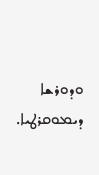ܘܕܘܪܫܐ ܕܝܡܘܩܪܛܝܐ.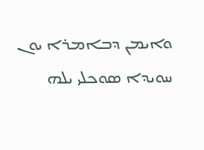ܘܐܝܡܢ ܕܒܐܡܪܐ ܝܘܢ ܚܘܝܕܐ ܣܘܟܠܝ ܝܠܗ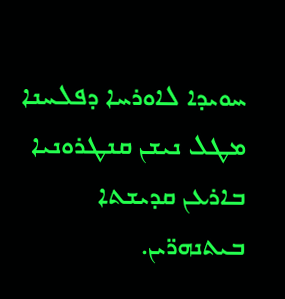ܚܘܝܕܐ ܠܐܘܪܚܐ ܕܦܠܚܢܐ ܡܛܠ ܢܝܫܢ ܩܢܛܪܘܢܝܐ ܒܐܪܥܢ ܩܕܝܫܬܐ ܒܝܬܢܗܪ̈ܝܢ.